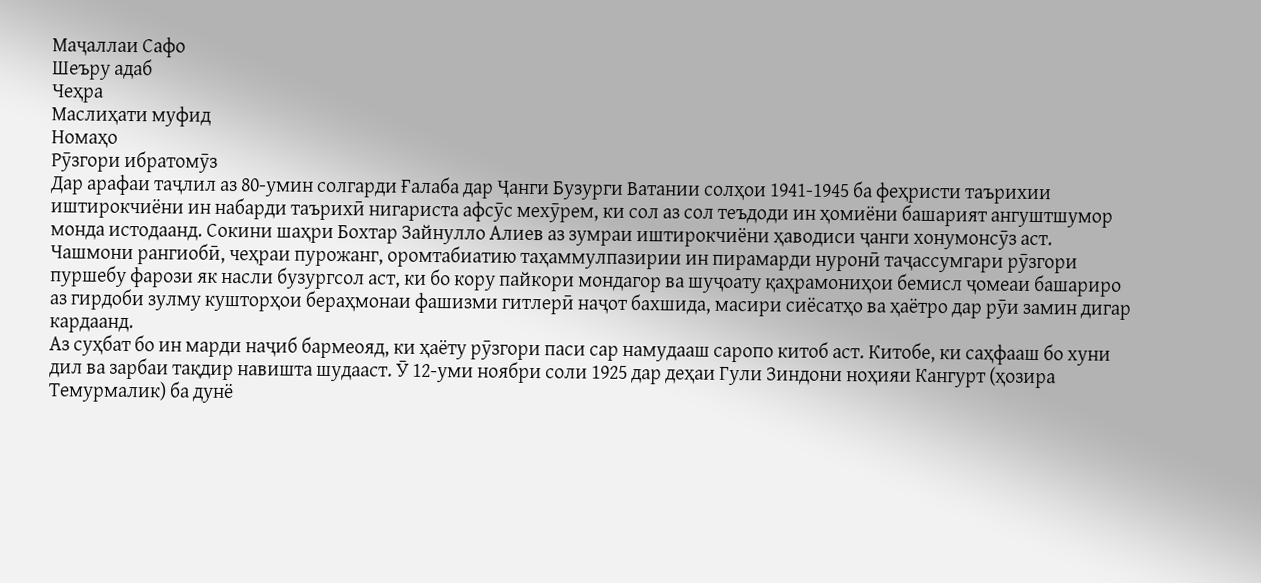Маҷаллаи Сафо
Шеъру адаб
Чеҳра
Маслиҳати муфид
Номаҳо
Рӯзгори ибратомӯз
Дар арафаи таҷлил аз 80-умин солгарди Ғалаба дар Ҷанги Бузурги Ватании солҳои 1941-1945 ба феҳристи таърихии иштирокчиёни ин набарди таърихӣ нигариста афсӯс мехӯрем, ки сол аз сол теъдоди ин ҳомиёни башарият ангуштшумор монда истодаанд. Сокини шаҳри Бохтар Зайнулло Алиев аз зумраи иштирокчиёни ҳаводиси ҷанги хонумонсӯз аст.
Чашмони рангиобӣ, чеҳраи пурожанг, оромтабиатию таҳаммулпазирии ин пирамарди нуронӣ таҷассумгари рӯзгори пуршебу фарози як насли бузургсол аст, ки бо кору пайкори мондагор ва шуҷоату қаҳрамониҳои бемисл ҷомеаи башариро аз гирдоби зулму кушторҳои бераҳмонаи фашизми гитлерӣ наҷот бахшида, масири сиёсатҳо ва ҳаётро дар рӯи замин дигар кардаанд.
Аз суҳбат бо ин марди наҷиб бармеояд, ки ҳаёту рӯзгори паси сар намудааш саропо китоб аст. Китобе, ки саҳфааш бо хуни дил ва зарбаи тақдир навишта шудааст. Ӯ 12-уми ноябри соли 1925 дар деҳаи Гули Зиндони ноҳияи Кангурт (ҳозира Темурмалик) ба дунё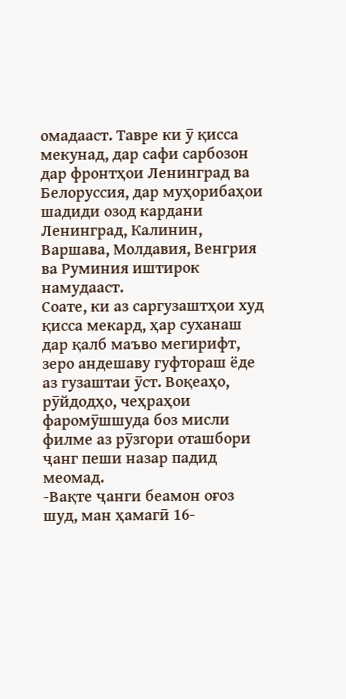омадааст. Тавре ки ӯ қисса мекунад, дар сафи сарбозон дар фронтҳои Ленинград ва Белоруссия, дар муҳорибаҳои шадиди озод кардани Ленинград, Калинин, Варшава, Молдавия, Венгрия ва Руминия иштирок намудааст.
Соате, ки аз саргузаштҳои худ қисса мекард, ҳар суханаш дар қалб маъво мегирифт, зеро андешаву гуфтораш ёде аз гузаштаи ӯст. Воқеаҳо, рӯйдодҳо, чеҳраҳои фаромӯшшуда боз мисли филме аз рӯзгори оташбори ҷанг пеши назар падид меомад.
-Вақте ҷанги беамон оғоз шуд, ман ҳамагӣ 16-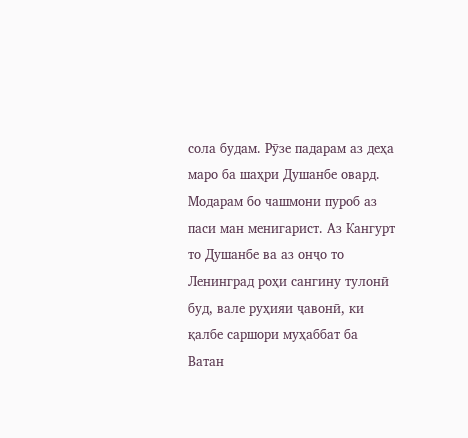сола будам. Рӯзе падарам аз деҳа маро ба шаҳри Душанбе овард. Модарам бо чашмони пуроб аз паси ман менигарист. Аз Кангурт то Душанбе ва аз онҷо то Ленинград роҳи сангину тулонӣ буд, вале руҳияи ҷавонӣ, ки қалбе саршори муҳаббат ба Ватан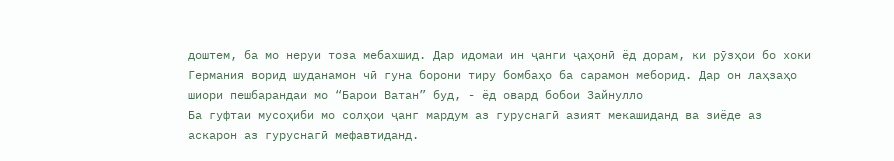доштем, ба мо неруи тоза мебахшид. Дар идомаи ин ҷанги ҷаҳонӣ ёд дорам, ки рӯзҳои бо хоки Германия ворид шуданамон чӣ гуна борони тиру бомбаҳо ба сарамон меборид. Дар он лаҳзаҳо шиори пешбарандаи мо “Барои Ватан” буд, - ёд овард бобои Зайнулло
Ба гуфтаи мусоҳиби мо солҳои ҷанг мардум аз гуруснагӣ азият мекашиданд ва зиёде аз аскарон аз гуруснагӣ мефавтиданд.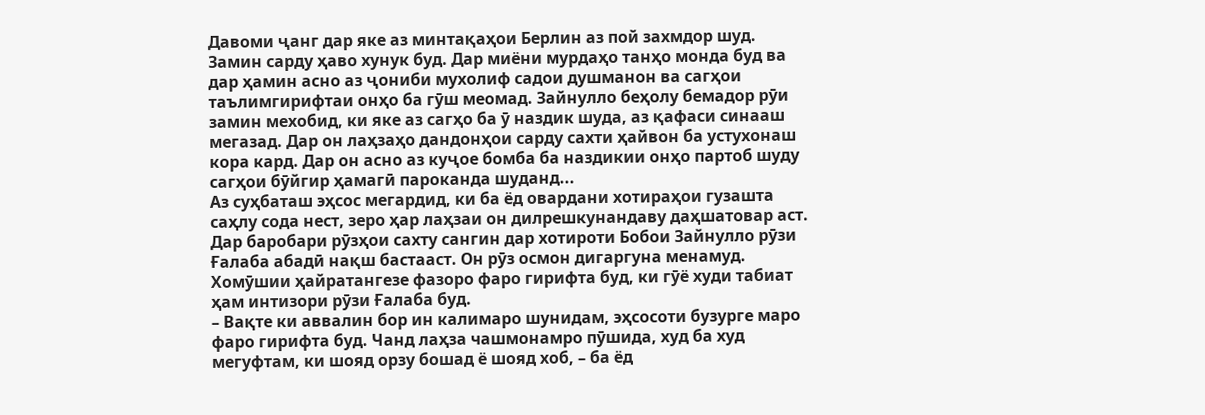Давоми ҷанг дар яке аз минтақаҳои Берлин аз пой захмдор шуд. Замин сарду ҳаво хунук буд. Дар миёни мурдаҳо танҳо монда буд ва дар ҳамин асно аз ҷониби мухолиф садои душманон ва сагҳои таълимгирифтаи онҳо ба гӯш меомад. Зайнулло беҳолу бемадор рӯи замин мехобид, ки яке аз сагҳо ба ӯ наздик шуда, аз қафаси синааш мегазад. Дар он лаҳзаҳо дандонҳои сарду сахти ҳайвон ба устухонаш кора кард. Дар он асно аз куҷое бомба ба наздикии онҳо партоб шуду сагҳои бӯйгир ҳамагӣ пароканда шуданд...
Аз суҳбаташ эҳсос мегардид, ки ба ёд овардани хотираҳои гузашта саҳлу сода нест, зеро ҳар лаҳзаи он дилрешкунандаву даҳшатовар аст. Дар баробари рӯзҳои сахту сангин дар хотироти Бобои Зайнулло рӯзи Ғалаба абадӣ нақш бастааст. Он рӯз осмон дигаргуна менамуд. Хомӯшии ҳайратангезе фазоро фаро гирифта буд, ки гӯё худи табиат ҳам интизори рӯзи Ғалаба буд.
– Вақте ки аввалин бор ин калимаро шунидам, эҳсосоти бузурге маро фаро гирифта буд. Чанд лаҳза чашмонамро пӯшида, худ ба худ мегуфтам, ки шояд орзу бошад ё шояд хоб, – ба ёд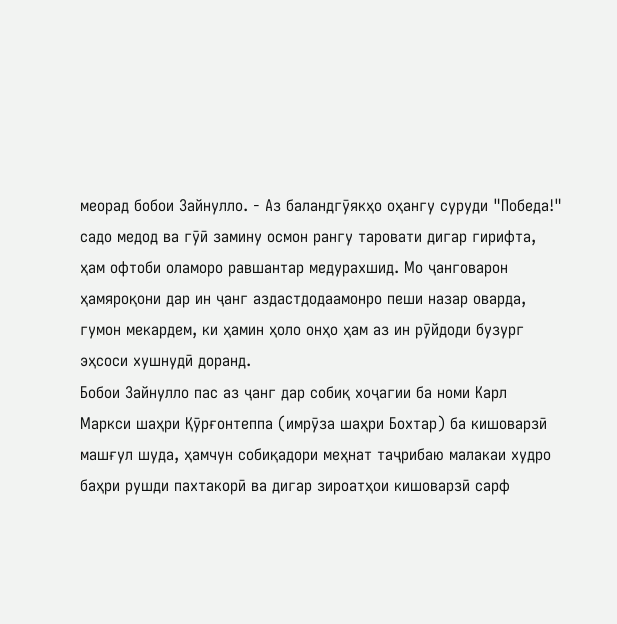меорад бобои Зайнулло. - Аз баландгӯякҳо оҳангу суруди "Победа!" садо медод ва гӯӣ замину осмон рангу таровати дигар гирифта, ҳам офтоби оламоро равшантар медурахшид. Мо ҷанговарон ҳамяроқони дар ин ҷанг аздастдодаамонро пеши назар оварда, гумон мекардем, ки ҳамин ҳоло онҳо ҳам аз ин рӯйдоди бузург эҳсоси хушнудӣ доранд.
Бобои Зайнулло пас аз ҷанг дар собиқ хоҷагии ба номи Карл Маркси шаҳри Қӯрғонтеппа (имрӯза шаҳри Бохтар) ба кишоварзӣ машғул шуда, ҳамчун собиқадори меҳнат таҷрибаю малакаи худро баҳри рушди пахтакорӣ ва дигар зироатҳои кишоварзӣ сарф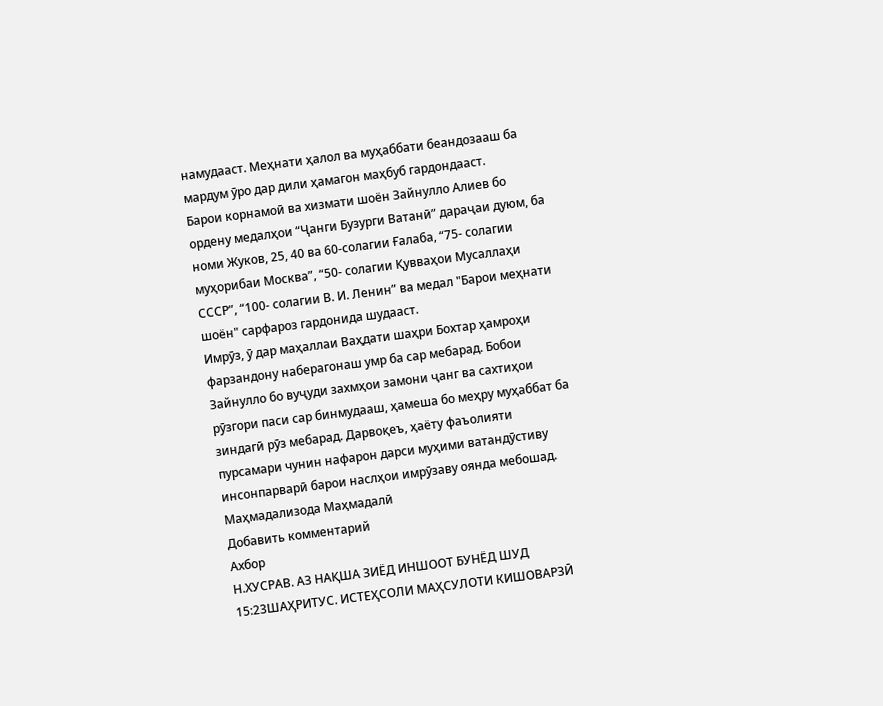намудааст. Меҳнати ҳалол ва муҳаббати беандозааш ба мардум ӯро дар дили ҳамагон маҳбуб гардондааст.
Барои корнамоӣ ва хизмати шоён Зайнулло Алиев бо ордену медалҳои “Ҷанги Бузурги Ватанӣ” дараҷаи дуюм, ба номи Жуков, 25, 40 ва 60-солагии Ғалаба, “75- солагии муҳорибаи Москва”, “50- солагии Қувваҳои Мусаллаҳи СССР”, “100- солагии В. И. Ленин” ва медал "Барои меҳнати шоён" сарфароз гардонида шудааст.
Имрӯз, ӯ дар маҳаллаи Ваҳдати шаҳри Бохтар ҳамроҳи фарзандону наберагонаш умр ба сар мебарад. Бобои Зайнулло бо вуҷуди захмҳои замони ҷанг ва сахтиҳои рӯзгори паси сар бинмудааш, ҳамеша бо меҳру муҳаббат ба зиндагӣ рӯз мебарад. Дарвоқеъ, ҳаёту фаъолияти пурсамари чунин нафарон дарси муҳими ватандӯстиву инсонпарварӣ барои наслҳои имрӯзаву оянда мебошад.
Маҳмадализода Маҳмадалӣ
Добавить комментарий
Ахбор
Н.ХУСРАВ. АЗ НАҚША ЗИЁД ИНШООТ БУНЁД ШУД 15:23ШАҲРИТУС. ИСТЕҲСОЛИ МАҲСУЛОТИ КИШОВАРЗӢ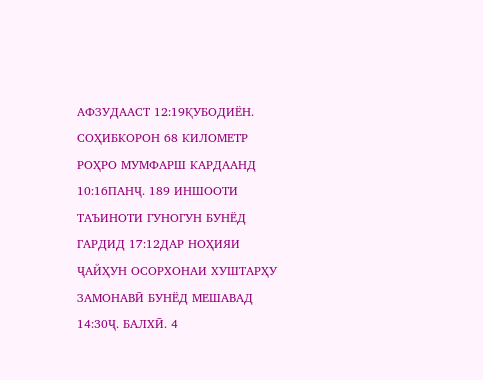АФЗУДААСТ 12:19ҚУБОДИЁН. СОҲИБКОРОН 68 КИЛОМЕТР РОҲРО МУМФАРШ КАРДААНД 10:16ПАНҶ. 189 ИНШООТИ ТАЪИНОТИ ГУНОГУН БУНЁД ГАРДИД 17:12ДАР НОҲИЯИ ҶАЙҲУН ОСОРХОНАИ ХУШТАРҲУ ЗАМОНАВӢ БУНЁД МЕШАВАД 14:30Ҷ. БАЛХӢ. 4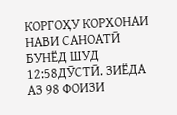КОРГОҲУ КОРХОНАИ НАВИ САНОАТӢ БУНЁД ШУД 12:58ДӮСТӢ. ЗИЁДА АЗ 98 ФОИЗИ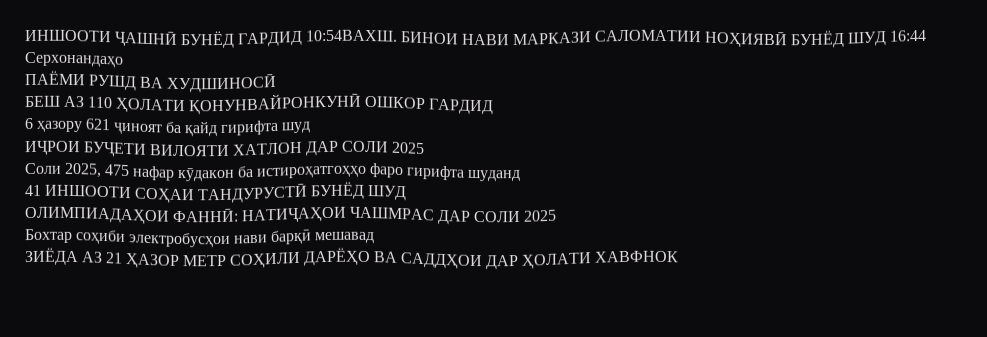ИНШООТИ ҶАШНӢ БУНЁД ГАРДИД 10:54ВАХШ. БИНОИ НАВИ МАРКАЗИ САЛОМАТИИ НОҲИЯВӢ БУНЁД ШУД 16:44
Серхонандаҳо
ПАЁМИ РУШД ВА ХУДШИНОСӢ
БЕШ АЗ 110 ҲОЛАТИ ҚОНУНВАЙРОНКУНӢ ОШКОР ГАРДИД
6 ҳазору 621 ҷиноят ба қайд гирифта шуд
ИҶРОИ БУҶЕТИ ВИЛОЯТИ ХАТЛОН ДАР СОЛИ 2025
Соли 2025, 475 нафар кӯдакон ба истироҳатгоҳҳо фаро гирифта шуданд
41 ИНШООТИ СОҲАИ ТАНДУРУСТӢ БУНЁД ШУД
ОЛИМПИАДАҲОИ ФАННӢ: НАТИҶАҲОИ ЧАШМРАС ДАР СОЛИ 2025
Бохтар соҳиби электробусҳои нави барқӣ мешавад
ЗИЁДА АЗ 21 ҲАЗОР МЕТР СОҲИЛИ ДАРЁҲО ВА САДДҲОИ ДАР ҲОЛАТИ ХАВФНОК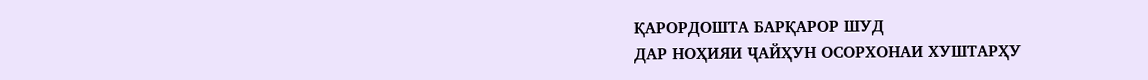ҚАРОРДОШТА БАРҚАРОР ШУД
ДАР НОҲИЯИ ҶАЙҲУН ОСОРХОНАИ ХУШТАРҲУ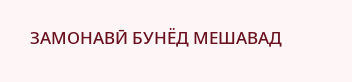ЗАМОНАВӢ БУНЁД МЕШАВАД